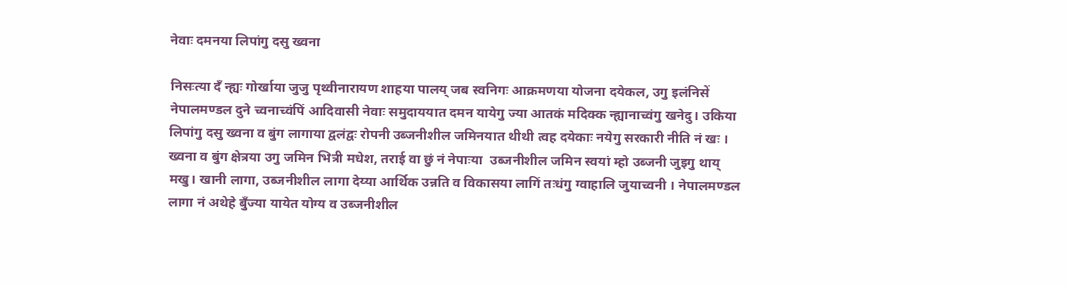नेवाः दमनया लिपांगु दसु ख्वना

निसःत्या दँ न्ह्यः गोर्खाया जुजु पृथ्वीनारायण शाहया पालय् जब स्वनिगः आक्रमणया योजना दयेकल, उगु इलंनिसें नेपालमण्डल दुने च्वनाच्वंपिं आदिवासी नेवाः समुदाययात दमन यायेगु ज्या आतकं मदिक्क न्ह्यानाच्वंगु खनेदु। उकिया लिपांगु दसु ख्वना व बुंग लागाया द्वलंद्वः रोपनी उब्जनीशील जमिनयात थीथी त्वह दयेकाः नयेगु सरकारी नीति नं खः । ख्वना व बुंग क्षेत्रया उगु जमिन भित्री मधेश, तराई वा छुं नं नेपाःया  उब्जनीशील जमिन स्वयां म्हो उब्जनी जुइगु थाय् मखु। खानी लागा, उब्जनीशील लागा देय्या आर्थिक उन्नति व विकासया लागिं तःधंगु ग्वाहालि जुयाच्वनी । नेपालमण्डल लागा नं अथेहे बुँज्या यायेत योग्य व उब्जनीशील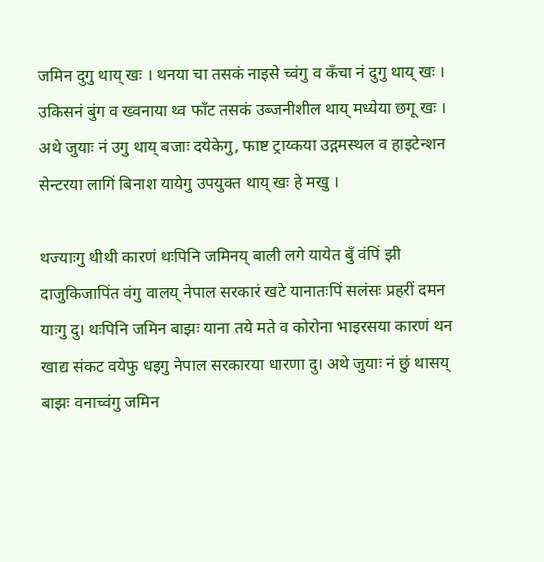जमिन दुगु थाय् खः । थनया चा तसकं नाइसे च्वंगु व कँचा नं दुगु थाय् खः । उकिसनं बुंग व ख्वनाया थ्व फाँट तसकं उब्जनीशील थाय् मध्येया छगू खः । अथे जुयाः नं उगु थाय् बजाः दयेकेगु, फाष्ट ट्राय्कया उद्गमस्थल व हाइटेन्शन सेन्टरया लागिं बिनाश यायेगु उपयुक्त थाय् खः हे मखु ।

थज्याःगु थीथी कारणं थःपिनि जमिनय् बाली लगे यायेत बुँ वंपिं झी दाजुकिजापिंत वंगु वालय् नेपाल सरकारं खटे यानातःपिं सलंसः प्रहरीं दमन याःगु दु। थःपिनि जमिन बाझः याना तये मते व कोरोना भाइरसया कारणं थन खाद्य संकट वयेफु धइगु नेपाल सरकारया धारणा दु। अथे जुयाः नं छुं थासय् बाझः वनाच्वंगु जमिन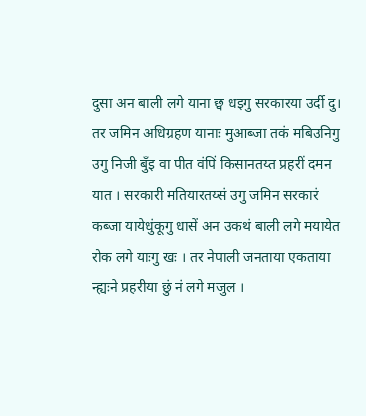दुसा अन बाली लगे याना छ्व धइगु सरकारया उर्दी दु। तर जमिन अधिग्रहण यानाः मुआब्जा तकं मबिउनिगु उगु निजी बुँइ वा पीत वंपिं किसानतय्त प्रहरीं दमन यात । सरकारी मतियारतय्सं उगु जमिन सरकारं कब्जा यायेधुंकूगु धासें अन उकथं बाली लगे मयायेत रोक लगे याःगु खः । तर नेपाली जनताया एकताया न्ह्यःने प्रहरीया छुं नं लगे मजुल ।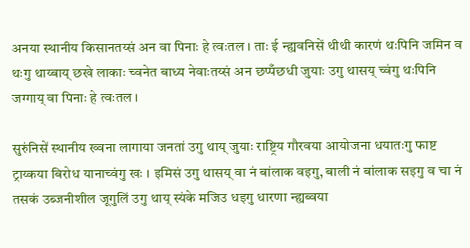अनया स्थानीय किसानतय्सं अन वा पिनाः हे त्वःतल । ताः ई न्ह्यवनिसें थीथी कारणं थःपिनि जमिन व थःगु थाय्बाय् छखे लाकाः च्वनेत बाध्य नेवाःतय्सं अन छप्पँछधी जुयाः उगु थासय् च्वंगु थःपिनि जग्गाय् वा पिनाः हे त्वःतल ।

सुरुंनिसें स्थानीय ख्वना लागाया जनतां उगु थाय् जुयाः राष्ट्रिय गौरवया आयोजना धयातःगु फाष्ट ट्राय्कया बिरोध यानाच्वंगु खः । इमिसं उगु थासय् वा नं बांलाक वइगु, बाली नं बांलाक सइगु व चा नं तसकं उब्जनीशील जूगुलिं उगु थाय् स्यंके मजिउ धइगु धारणा न्ह्यब्वया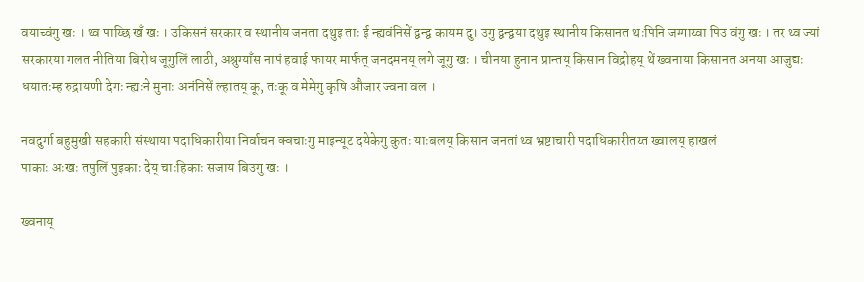वयाच्वंगु खः । थ्व पाय्छि खँ खः । उकिसनं सरकार व स्थानीय जनता दथुइ ताः ई न्ह्यवंनिसें द्वन्द्व कायम दु। उगु द्वन्द्वया दथुइ स्थानीय किसानत थःपिनि जग्गाय्वा पिउ वंगु खः । तर थ्व ज्यां सरकारया गलत नीतिया बिरोध जूगुलिं लाठी, अश्रुग्याँस नापं हवाई फायर मार्फत् जनदमनय् लगे जूगु खः । चीनया हुनान प्रान्तय् किसान विद्रोहय् थें ख्वनाया किसानत अनया आजुद्यः धयातःम्ह रुद्रायणी देगः न्ह्यःने मुनाः अनंनिसें ल्हातय् कू, तःकू व मेमेगु कृषि औजार ज्वना वल ।

नवदुर्गा बहुमुखी सहकारी संस्थाया पदाधिकारीया निर्वाचन क्वचाःगु माइन्यूट दयेकेगु कुतः याःबलय् किसान जनतां थ्व भ्रष्टाचारी पदाधिकारीतय्त ख्वालय् हाखलं
पाकाः अःखः तपुलिं पुइकाः देय् चाःहिकाः सजाय बिउगु खः ।

ख्वनाय्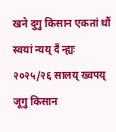खने दुगु किसान एकतां थौं स्वयां न्यय् दँ न्ह्यः २०२५/२६ सालय् ख्वपय् जूगु किसान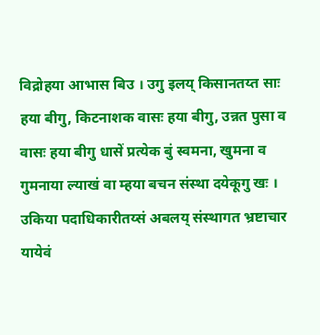विद्रोहया आभास बिउ । उगु इलय् किसानतय्त साः हया बीगु, किटनाशक वासः हया बीगु, उन्नत पुसा व वासः हया बीगु धासें प्रत्येक बुं स्वमना, खुमना व गुमनाया ल्याखं वा म्हया बचन संस्था दयेकूगु खः । उकिया पदाधिकारीतय्सं अबलय् संस्थागत भ्रष्टाचार यायेवं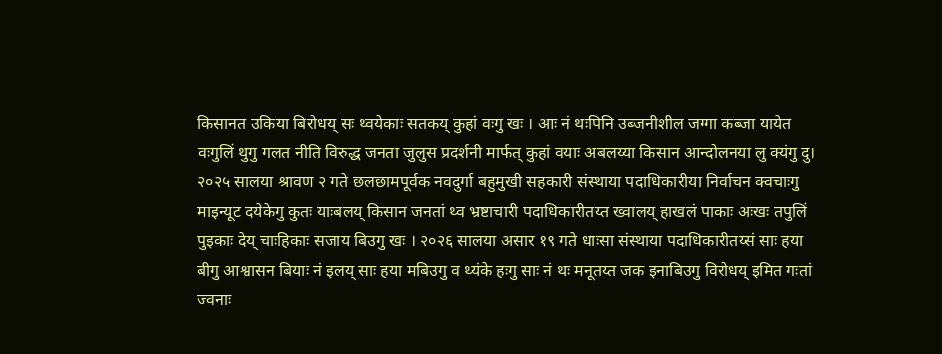किसानत उकिया बिरोधय् सः थ्वयेकाः सतकय् कुहां वःगु खः । आः नं थःपिनि उब्जनीशील जग्गा कब्जा यायेत वःगुलिं थुगु गलत नीति विरुद्ध जनता जुलुस प्रदर्शनी मार्फत् कुहां वयाः अबलय्या किसान आन्दोलनया लु क्यंगु दु। २०२५ सालया श्रावण २ गते छलछामपूर्वक नवदुर्गा बहुमुखी सहकारी संस्थाया पदाधिकारीया निर्वाचन क्वचाःगु माइन्यूट दयेकेगु कुतः याःबलय् किसान जनतां थ्व भ्रष्टाचारी पदाधिकारीतय्त ख्वालय् हाखलं पाकाः अःखः तपुलिं पुइकाः देय् चाःहिकाः सजाय बिउगु खः । २०२६ सालया असार १९ गते धाःसा संस्थाया पदाधिकारीतय्सं साः हया बीगु आश्वासन बियाः नं इलय् साः हया मबिउगु व थ्यंके हःगु साः नं थः मनूतय्त जक इनाबिउगु विरोधय् इमित गःतां ज्वनाः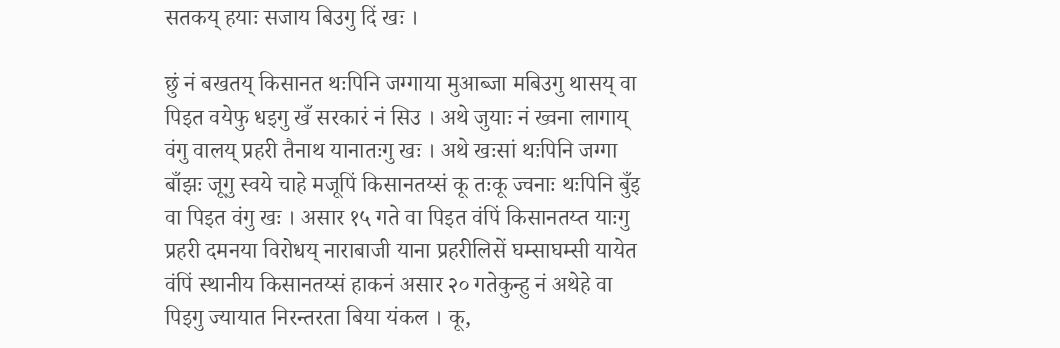सतकय् हयाः सजाय बिउगु दिं खः ।

छुं नं बखतय् किसानत थःपिनि जग्गाया मुआब्जा मबिउगु थासय् वा पिइत वयेफु धइगु खँ सरकारं नं सिउ । अथे जुयाः नं ख्वना लागाय् वंगु वालय् प्रहरी तैनाथ यानातःगु खः । अथे खःसां थःपिनि जग्गा बाँझः जूगु स्वये चाहे मजूपिं किसानतय्सं कू तःकू ज्वनाः थःपिनि बुँइ वा पिइत वंगु खः । असार १५ गते वा पिइत वंपिं किसानतय्त याःगु प्रहरी दमनया विरोधय् नाराबाजी याना प्रहरीलिसें घम्साघम्सी यायेत वंपिं स्थानीय किसानतय्सं हाकनं असार २० गतेकुन्हु नं अथेहे वा पिइगु ज्यायात निरन्तरता बिया यंकल । कू,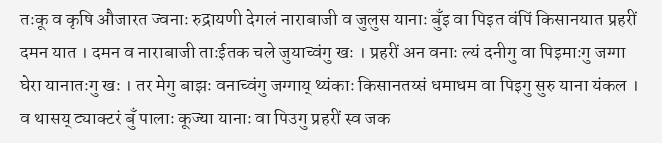तःकू व कृषि औजारत ज्वनाः रुद्रायणी देगलं नाराबाजी व जुलुस यानाः बुँइ वा पिइत वंपिं किसानयात प्रहरीं दमन यात । दमन व नाराबाजी ताःईतक चले जुयाच्वंगु खः । प्रहरीं अन वनाः ल्यं दनीगु वा पिइमाःगु जग्गा घेरा यानातःगु खः । तर मेगु बाझः वनाच्वंगु जग्गाय् थ्यंकाः किसानतय्सं धमाधम वा पिइगु सुरु याना यंकल । व थासय् ट्याक्टरं बुँ पालाः कूज्या यानाः वा पिउगु प्रहरीं स्व जक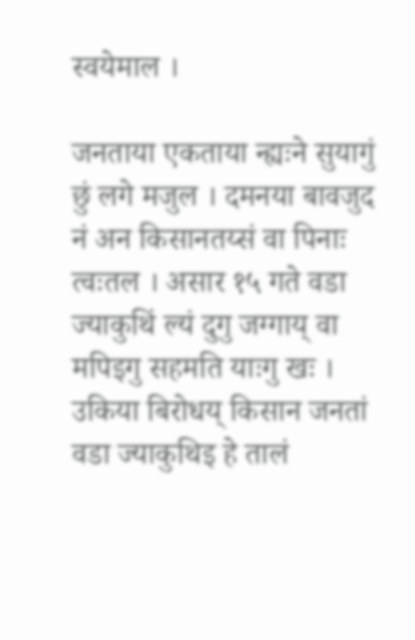स्वयेमाल ।

जनताया एकताया न्ह्यःने सुयागुं छुं लगे मजुल । दमनया बावजुद नं अन किसानतय्सं वा पिनाः त्वःतल । असार १५ गते वडा ज्याकुथिं ल्यं दुगु जग्गाय् वा मपिइगु सहमति याःगु खः । उकिया बिरोधय् किसान जनतां वडा ज्याकुथिइ हे तालं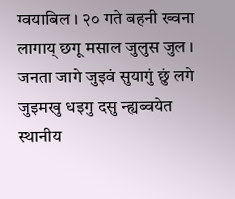ग्वयाबिल । २० गते बहनी ख्वना लागाय् छगू मसाल जुलुस जुल । जनता जागे जुइवं सुयागुं छुं लगे जुइमखु धइगु दसु न्ह्यब्वयेत स्थानीय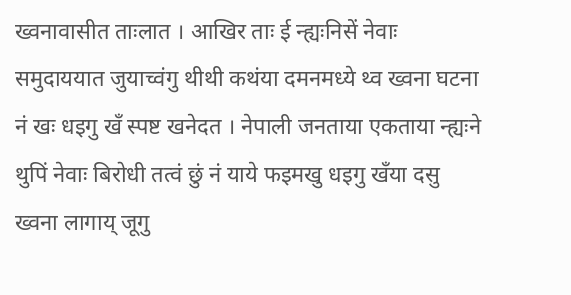ख्वनावासीत ताःलात । आखिर ताः ई न्ह्यःनिसें नेवाः समुदाययात जुयाच्वंगु थीथी कथंया दमनमध्ये थ्व ख्वना घटना नं खः धइगु खँ स्पष्ट खनेदत । नेपाली जनताया एकताया न्ह्यःने थुपिं नेवाः बिरोधी तत्वं छुं नं याये फइमखु धइगु खँया दसु ख्वना लागाय् जूगु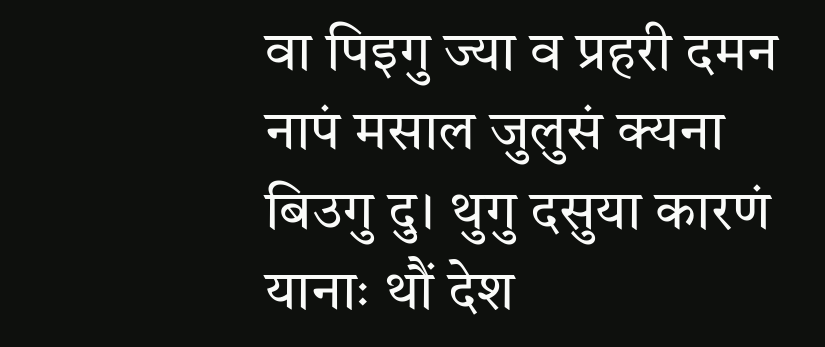वा पिइगु ज्या व प्रहरी दमन नापं मसाल जुलुसं क्यना बिउगु दु। थुगु दसुया कारणं यानाः थौं देश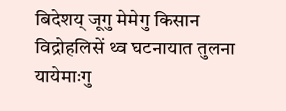बिदेशय् जूगु मेमेगु किसान विद्रोहलिसें थ्व घटनायात तुलना यायेमाःगु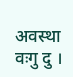अवस्था वःगु दु ।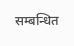सम्बन्धित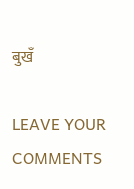बुखँ

LEAVE YOUR COMMENTS